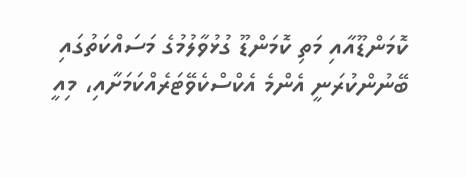ކޮމަންޑޫއާއި މަތި ކޮމަންޑޫ ގުޅުވާލުމުގެ މަސައްކަތުގައި ބޭނުންކުރަނީ އެންމެ އެކްސްކެވޭޓަރެއްކަމަށާއި، މިއީ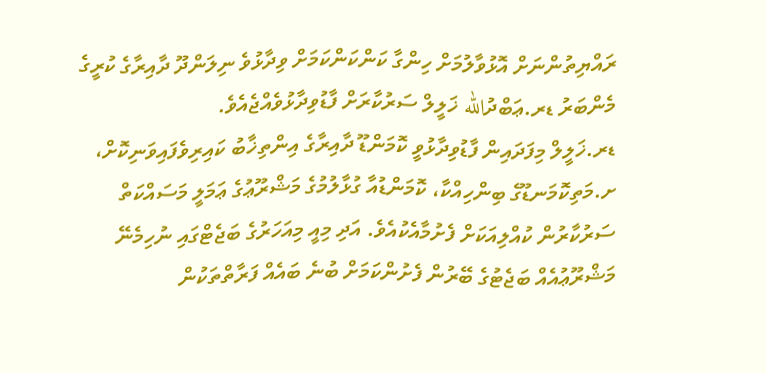ރައްޔިތުންނަށް އޮޅުވާލުމަށް ހިންގާ ކަންކަންކަމަށް ވިދާޅުވެ ނިލަންދޫ ދާއިރާގެ ކުރީގެ މެންބަރު ޑރ.ޢަބްދުالله ޚަލީލް ސަރުކާރަށް ފާޑުވިދާޅުވެއްޖެއެވެ.
ޑރ.ޚަލީލް މިފަދައިން ފާޑުވިދާޅުވީ ކޮމަންޑޫ ދާއިރާގެ އިންތިޚާބު ކައިރިވެފައިވަނިކޮށް، ށ.މަތިކޮމަނޑޫގެ ބިންހިއްކާ، ކޮމަންޑުއާ ގުޅާލުމުގެ މަޝްރޫޢުގެ ޢަމަލީ މަސައްކަތް ސަރުކާރުން ކުއްލިއަކަށް ފެށުމާއެކުއެވެ. އަދި މިއީ މިއަހަރުގެ ބަޖެޓްގައި ނުހިމެނޭ މަޝްރޫޢުއެއް ބަޖެޓުގެ ބޭރުން ފެށުންކަމަށް ބުނެ ބައެއް ފަރާތްތަކުން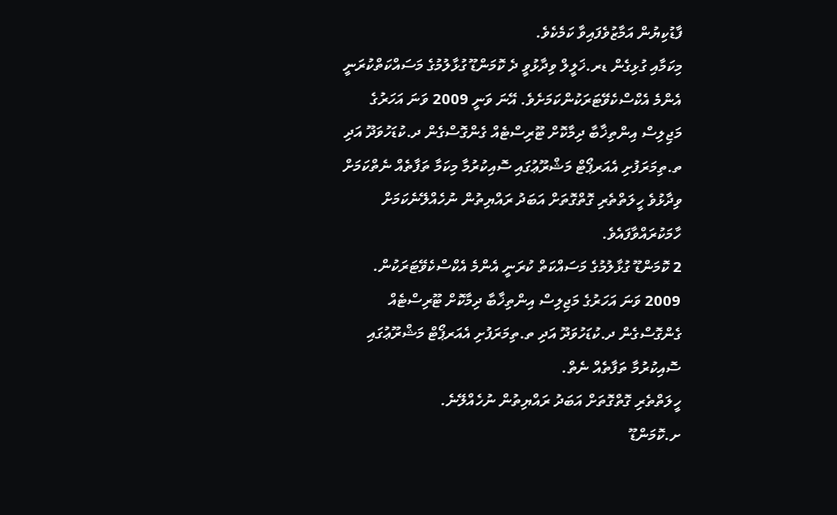ފާޑުކިޔުން އަމާޒުވެފައިވާ ކަމެކެވެ.
މިކަމާއި ގުޅިގެން ޑރ.ޚަލީލް ވިދާޅުވީ ދެ ކޮމަންޑޫ ގުޅާލުމުގެ މަސައްކަތްކުރަނީ އެންމެ އެކްސްކެވޭޓަރަކުންކަމަށެވެ. އޭނަ ވަނީ 2009 ވަނަ އަހަރުގެ މަޖިލިސް އިންތިޚާބާ ދިމާކޮށް ޓޫރިސްޓެއް ގެންގޮސްގެން ދ.ކުޑަހުވަދޫ އަދި ތ.ތިމަރަފުށި އެއަރޕޯޓް މަޝްރޫޢުގައި ސޮއިކުރުމާ މިކަމާ ތަފާތެއް ނެތްކަމަށް ވިދާޅުވެ ހީލަތްތެރި ގޮތްގޮތަށް އަބަދު ރައްޔިތުން ނުހެއްލޭނެކަމަށް ހާމަކުރައްވާފައެވެ.
2 ކޮމަންޑޫ ގުޅާލުމުގެ މަސައްކަތް ކުރަނީ އެންމެ އެކްސްކެވޭޓަރަކުން.
2009 ވަނަ އަހަރުގެ މަޖިލިސް އިންތިޚާބާ ދިމާކޮށް ޓޫރިސްޓެއް ގެންގޮސްގެން ދ.ކުޑަހުވަދޫ އަދި ތ.ތިމަރަފުށި އެއަރޕޯޓް މަޝްރޫޢުގައި ސޮއިކުރުމާ ތަފާތެއް ނެތް.
ހީލަތްތެރި ގޮތްގޮތަށް އަބަދު ރައްޔިތުން ނުހެއްލޭނެ.
ށ.ކޮމަންޑޫ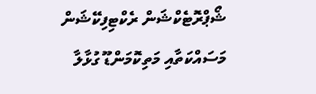ޝޯޕްރޮޓެކްޝަން ރެކްޓިފިކޭޝަން މަސައްކަތާއި މަތިކޮމަންޑޫ ގުޅާލާ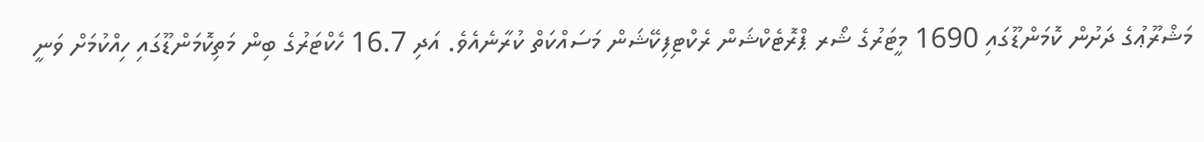މަޝްރޫޢުގެ ދަށުން ކޮމަންޑޫގައި 1690 މީޓަރުގެ ޝޯރ ޕްރޮޓެކްޝަން ރެކްޓިފިކޭޝަން މަސައްކަތް ކުރާނެއެވެ. އަދި 16.7 ހެކްޓަރުގެ ބިން މަތިކޮމަންޑޫގައި ހިއްކުމަށް ވަނީ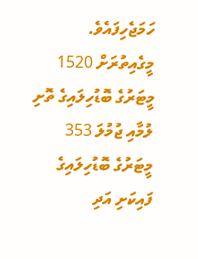ހަމަޖެހިފައެވެ. މީގެއިތުރަށް 1520 މީޓަރުގެ ބޮޑުހިލައިގެ ތޮށި ލުމާއި ޖުމުލަ 353 މީޓަރުގެ ބޮޑުހިލައިގެ ފައިކަށި އަދި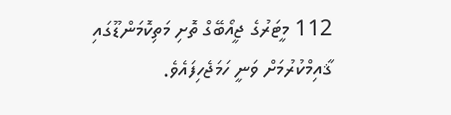112 މީޓަރުގެ ޖީއޯބޭގް ތޮށި މަތިކޮމަންޑޫގައި ޤާއިމްކުރުމަށް ވަނީ ހަމަޖެހިފައެވެ.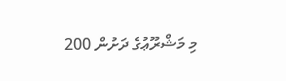މި މަޝްރޫޢުގެ ދަށުން 200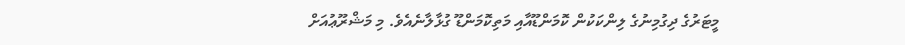މީޓަރުގެ ދިގުމިނުގެ ލިންކަކުން ކޮމަންޑޫއާއި މަތިކޮމަންޑޫ ގުޅާލާނެއެވެ. މި މަޝްރޫޢުއަށް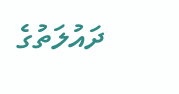ދައުލަތުގެ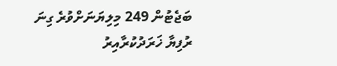ބަޖެޓުން 249 މިލިޔަނަށްވުރެ ގިނަ ރުފިޔާ ޚަރަދުކުރާއިރު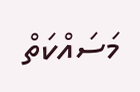މަސައްކަތް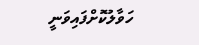ހަވާލުކޮށްފައިވަނީ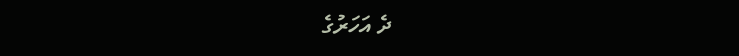ދެ އަހަރުގެ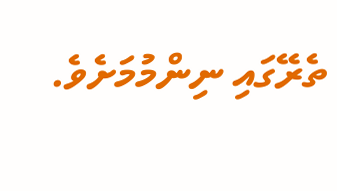ތެރޭގައި ނިންމުމަށެވެ.